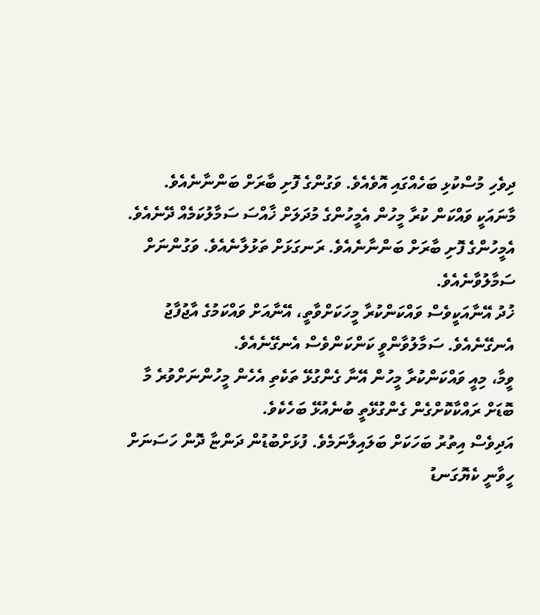ދިވެހި މުސްކުޅި ބަހެއްގައި އޮވެއެވެ. ވަގުންގެ ފޮށި ބާރަށް ބަންނާނެއެވެ.
މާނައަކީ ވައްކަން ކުރާ މީހުން އެމީހުންގެ މުދަލަށް ޚާއްސަ ސަމާލުކަމެއް ދޭނެއެވެ. އެމީހުންގެ ފޮށި ބާރަށް ބަންނާނެއެވެ. ރަނގަޅަށް ތަޅުލާނެއެވެ. ވަގުންނަށް ސަމާލުވާނެއެވެ.
ޚުދު އޭނާއަކީވެސް ވައްކަންކުރާ މީހަކަށްވާތީ، އޭނާއަށް ވައްކަމުގެ އާޖުފާޖު އެނގޭނެއެވެ. ސަމާލުވާންވީ ކަންކަންވެސް އެނގޭނެއެވެ.
ވީމާ، މިއީ ވައްކަންކުރާ މީހުން އޭނާ ގެންގުޅޭ ތަކެތި އެހެން މީހުންނަށްވުރެ މާ ބޮޑަށް ރައްކާކޮށްގެން ގެންގުޅޭތީ ބުނެއުޅޭ ބަހެކެވެ.
އަދިވެސް އިތުރު ބަހަކަށް ބަލައިލާނަމެވެ. ފުޅަށްބުޑުން ދަންޏާ ދޮން ހަސަނަށް ހީވާނީ ކެޔޮގަނޑު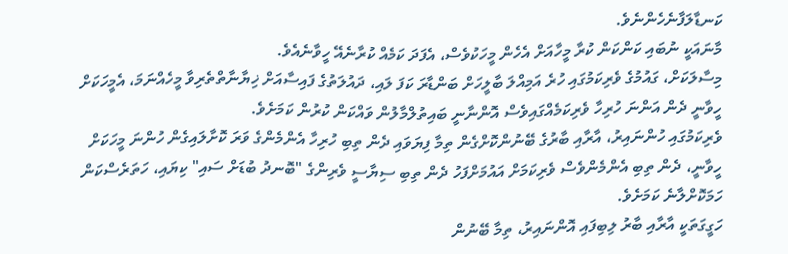ކަނޑާލަފާނެހެންނެވެ.
މާނައަކީ ނުބައި ކަންކަން ކުރާ މީހާއަށް އެހެން މީހަކުވެސް، އެފަދަ ކަމެއް ކުރާނެއޭ ހީވާނެއެވެ.
މިސާލަކަށް، ގައުމުގެ ވެރިކަމުގައި ހުރެ އަމިއްލަ ބާލީހަށް ބަންޑާރަ ކަފަ ލައި، ދައުލަތުގެ ފައިސާއަށް ޚިޔާނާތްތެރިވާ މީހެއްނަމަ، އެމީހަކަށް ހީވާނީ ދެން އަންނަ ހުރިހާ ވެރިކަމެއްގައިވެސް އޮންނާނީ ބައިތުލްމާލުން ވައްކަން ކުރުން ކަމަށެވެ.
ވެރިކަމުގައި ހުންނައިރު، އާރާއި ބާރުގެ ބޭނުންކޮށްގެން ތިމާ ފިޔަވައި ދެން ތިބި ހުރިހާ އެންމެންގެ ވަރަ ކޮށާލައިގެން ހުންނަ މީހަކަށް ހީވާނީ، ދެން ތިބި އެންމެންވެސް ވެރިކަމަށް އައުމަށްފަހު ދެން ތިބި ސިޔާސީ ވެރިންގެ "ބޮނދު ބުޑަށް ސައި" ކިޔައި، ހަތަރެސްކަން ހަމަކޮށްލާނެ ކަމަށެވެ.
ހަގީގަތަކީ އާރާއި ބާރު ލިބިފައި އޮންނައިރު، ތިމާ ބޭނުން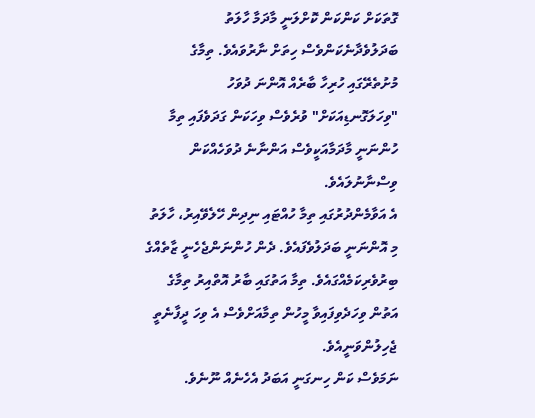ގޮތަކަށް ކަންކަން ކޮށްލަނީ މާދަމާ ހާލަތު ބަދަލުވެދާނެކަންވެސް ހިތަށް ނާރުވައެވެ. ތިމާގެ މުށުތެރޭގައި ހުރިހާ ބާރެއް އޮންނަ ދުވަހު "ވިހަލަގޮނޑިއަކަށް" ވުރެވެސް ވިހަކަން ގަދަވެފައި ތިމާ ހުންނަނީ މާދަމާއަކީވެސް އަންނާނެ ދުވަހެއްކަން ވިސްނާނުލައެވެ.
އެ އަވާމެންދުރުގައި ތިމާ ހުއްޓައި ނިދިން ހޭލެވޭއިރު، ހާލަތު މި އޮންނަނީ ބަދަލުވެފައެވެ. ދެން ހުންނަންޖެހެނީ ޒާތެއްގެ ބިރުވެރިކަމެއްގައެވެ. ތިމާ އަތުގައި ބާރު އޮތްއިރު ތިމާގެ އަތުން ވިހަދެވިފައިވާ މީހުން ތިމާއަށްވެސް އެ ވިހަ ދީފާނެތީ ޖެހިލުންވަނީއެވެ.
ނަމަވެސް ކަން ހިނގަނީ އަބަދު އެހެނެއް ނޫނެވެ.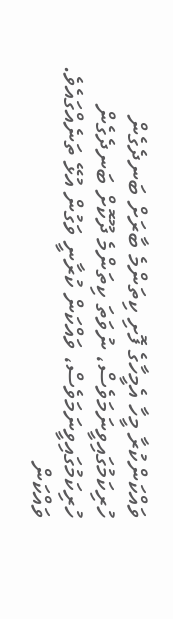ވައްކަންކުރާ މީހާ އެމީހާގެ ފޮށި ކިތަންމެ ބާރަށް ބަނދެގެން ހުރިކަމުގައިވީނަމަވެސް، ނުވަތަ ކިތަންމެ ދޫކޮށް ބަނދެގެން ހުރިކަމުގައިވީނަމަވެސް، ވައްކަން ކުރާނީ ވަގުން އުޅޭ ތަނެއްގައެވެ.
ވައްކަން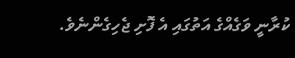ކުރާނީ ވަގެއްގެ އަތުގައި އެ ފޮށި ޖެހިގެންނެވެ.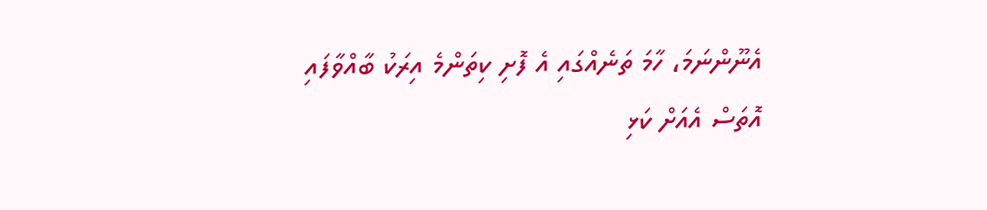އެނޫންނަމަ، ހާމަ ތަނެއްގައި އެ ފޮށި ކިތަންމެ އިރަކު ބާއްވާފައި އޮތަސް އެއަށް ކަޅި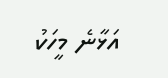އަޅާނެ މީހަކު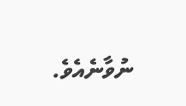ނުވާނެއެވެ.